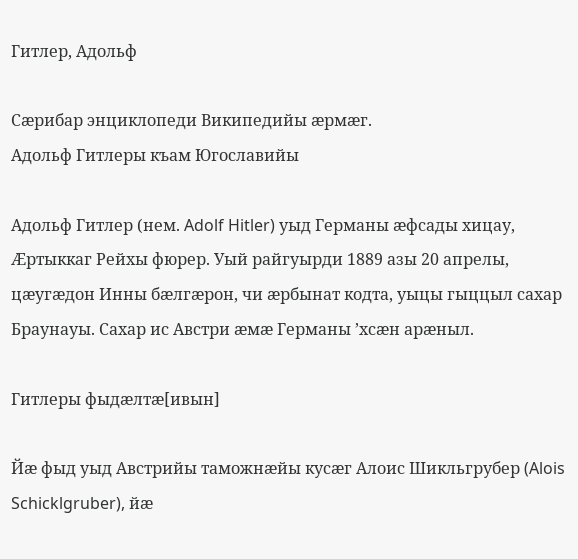Гитлер, Адольф

Сæрибар энциклопеди Википедийы æрмæг.
Адольф Гитлеры къам Югославийы

Адольф Гитлер (нем. Adolf Hitler) уыд Германы æфсады хицау, Æртыккаг Рейхы фюрер. Уый райгуырди 1889 азы 20 апрелы, цæугæдон Инны бæлгæрон, чи æрбынат кодта, уыцы гыццыл сахар Браунауы. Сахар ис Австри æмæ Германы ’хсæн арæныл.

Гитлеры фыдæлтæ[ивын]

Йæ фыд уыд Австрийы таможнæйы кусæг Алоис Шикльгрубер (Alois Schicklgruber), йæ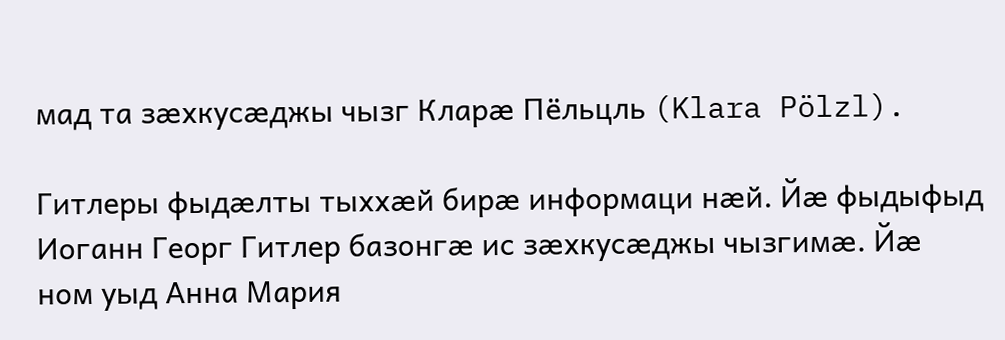мад та зæхкусæджы чызг Кларæ Пёльцль (Klara Pölzl).

Гитлеры фыдæлты тыххæй бирæ информаци нæй. Йæ фыдыфыд Иоганн Георг Гитлер базонгæ ис зæхкусæджы чызгимæ. Йæ ном уыд Анна Мария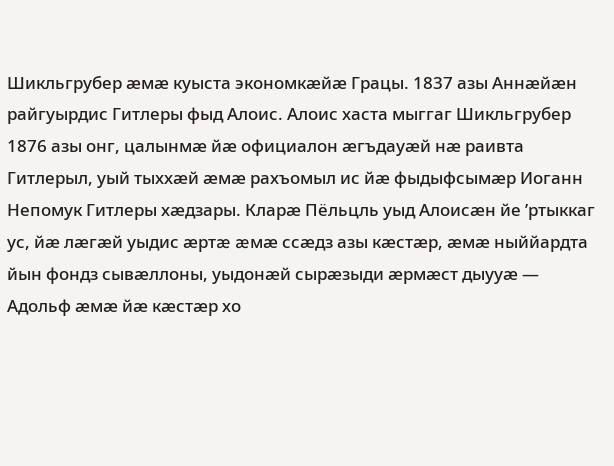Шикльгрубер æмæ куыста экономкæйæ Грацы. 1837 азы Аннæйæн райгуырдис Гитлеры фыд Алоис. Алоис хаста мыггаг Шикльгрубер 1876 азы онг, цалынмæ йæ официалон æгъдауæй нæ раивта Гитлерыл, уый тыххæй æмæ рахъомыл ис йæ фыдыфсымæр Иоганн Непомук Гитлеры хæдзары. Кларæ Пёльцль уыд Алоисæн йе ’ртыккаг ус, йæ лæгæй уыдис æртæ æмæ ссæдз азы кæстæр, æмæ ныййардта йын фондз сывæллоны, уыдонæй сырæзыди æрмæст дыууæ — Адольф æмæ йæ кæстæр хо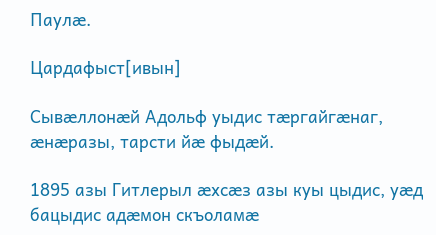Паулæ.

Цардафыст[ивын]

Сывæллонæй Адольф уыдис тæргайгæнаг, æнæразы, тарсти йæ фыдæй.

1895 азы Гитлерыл æхсæз азы куы цыдис, уæд бацыдис адæмон скъоламæ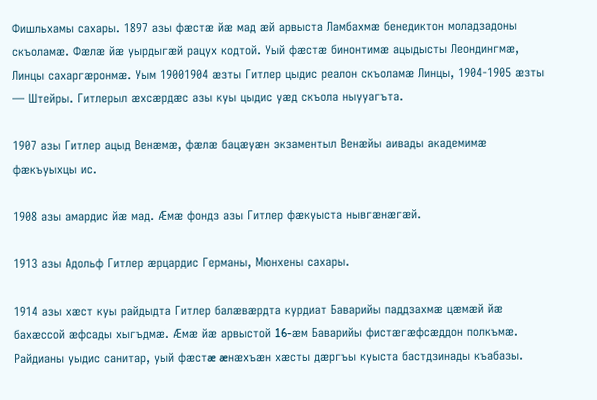Фишльхамы сахары. 1897 азы фæстæ йæ мад æй арвыста Ламбахмæ бенедиктон моладзадоны скъоламæ. Фæлæ йæ уырдыгæй рацух кодтой. Уый фæстæ бинонтимæ ацыдысты Леондингмæ, Линцы сахаргæронмæ. Уым 19001904 æзты Гитлер цыдис реалон скъоламæ Линцы, 1904-1905 æзты — Штейры. Гитлерыл æхсæрдæс азы куы цыдис уæд скъола ныууагъта.

1907 азы Гитлер ацыд Венæмæ, фæлæ бацæуæн экзаментыл Венæйы аивады академимæ фæкъуыхцы ис.

1908 азы амардис йæ мад. Æмæ фондз азы Гитлер фæкуыста нывгæнæгæй.

1913 азы Адольф Гитлер æрцардис Германы, Мюнхены сахары.

1914 азы хæст куы райдыдта Гитлер балæвæрдта курдиат Баварийы паддзахмæ цæмæй йæ бахæссой æфсады хыгъдмæ. Æмæ йæ арвыстой 16-æм Баварийы фистæгæфсæддон полкъмæ. Райдианы уыдис санитар, уый фæстæ æнæхъæн хæсты дæргъы куыста бастдзинады къабазы.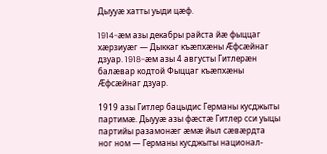Дыууæ хатты уыди цæф.

1914-æм азы декабры райста йæ фыццаг хæрзиуæг — Дыккаг къæпхæны Æфсæйнаг дзуар. 1918-æм азы 4 августы Гитлерæн балæвар кодтой Фыццаг къæпхæны Æфсæйнаг дзуар.

1919 азы Гитлер бацыдис Германы кусджыты партимæ. Дыууæ азы фæстæ Гитлер сси уыцы партийы разамонæг æмæ йыл сæвæрдта ног ном — Германы кусджыты национал-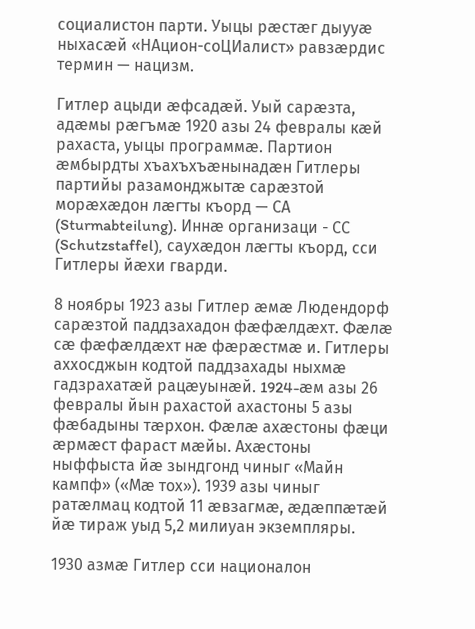социалистон парти. Уыцы рæстæг дыууæ ныхасæй «НАцион-соЦИалист» равзæрдис термин — нацизм.

Гитлер ацыди æфсадæй. Уый сарæзта, адæмы рæгъмæ 1920 азы 24 февралы кæй рахаста, уыцы программæ. Партион æмбырдты хъахъхъæнынадæн Гитлеры партийы разамонджытæ сарæзтой морæхæдон лæгты къорд — СА (Sturmabteilung). Иннæ организаци - СС (Schutzstaffel), саухæдон лæгты къорд, сси Гитлеры йæхи гварди.

8 ноябры 1923 азы Гитлер æмæ Людендорф сарæзтой паддзахадон фæфæлдæхт. Фæлæ сæ фæфæлдæхт нæ фæрæстмæ и. Гитлеры аххосджын кодтой паддзахады ныхмæ гадзрахатæй рацæуынæй. 1924-æм азы 26 февралы йын рахастой ахастоны 5 азы фæбадыны тæрхон. Фæлæ ахæстоны фæци æрмæст фараст мæйы. Ахæстоны ныффыста йæ зындгонд чиныг «Майн кампф» («Мæ тох»). 1939 азы чиныг ратæлмац кодтой 11 æвзагмæ, æдæппæтæй йæ тираж уыд 5,2 милиуан экземпляры.

1930 азмæ Гитлер сси националон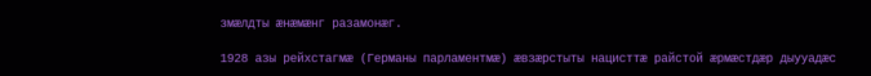змæлдты æнæмæнг разамонæг.

1928 азы рейхстагмæ (Германы парламентмæ) æвзæрстыты нацисттæ райстой æрмæстдæр дыууадæс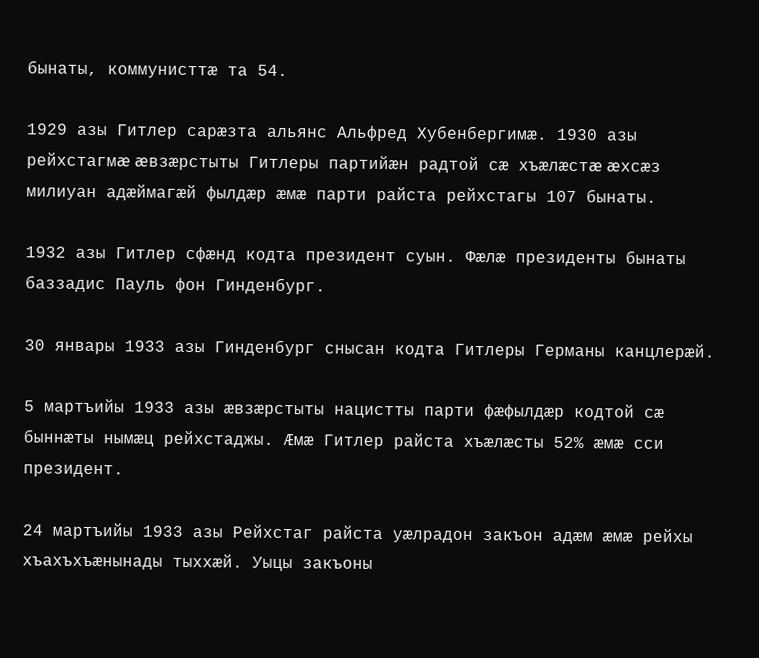бынаты, коммунисттæ та 54.

1929 азы Гитлер сарæзта альянс Альфред Хубенбергимæ. 1930 азы рейхстагмæ æвзæрстыты Гитлеры партийæн радтой сæ хъæлæстæ æхсæз милиуан адæймагæй фылдæр æмæ парти райста рейхстагы 107 бынаты.

1932 азы Гитлер сфæнд кодта президент суын. Фæлæ президенты бынаты баззадиc Пауль фон Гинденбург.

30 январы 1933 азы Гинденбург снысан кодта Гитлеры Германы канцлерæй.

5 мартъийы 1933 азы æвзæрстыты нацистты парти фæфылдæр кодтой сæ быннæты нымæц рейхстаджы. Æмæ Гитлер райста хъæлæсты 52% æмæ сси президент.

24 мартъийы 1933 азы Рейхстаг райста уæлрадон закъон адæм æмæ рейхы хъахъхъæнынады тыххæй. Уыцы закъоны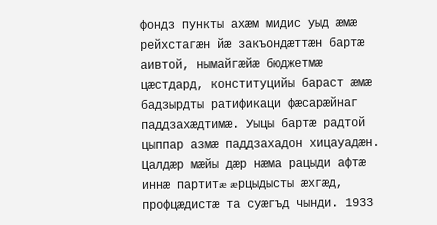фондз пункты ахæм мидис уыд æмæ рейхстагæн йæ закъондæттæн бартæ аивтой, нымайгæйæ бюджетмæ цæстдард, конституцийы бараст æмæ бадзырдты ратификаци фæсарæйнаг паддзахæдтимæ. Уыцы бартæ радтой цыппар азмæ паддзахадон хицауадæн. Цалдæр мæйы дæр нæма рацыди афтæ иннæ партитæ æрцыдысты æхгæд, профцæдистæ та суæгъд чынди. 1933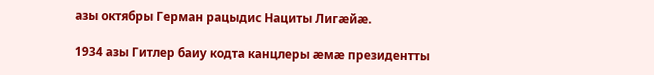азы октябры Герман рацыдис Нациты Лигæйæ.

1934 азы Гитлер баиу кодта канцлеры æмæ президентты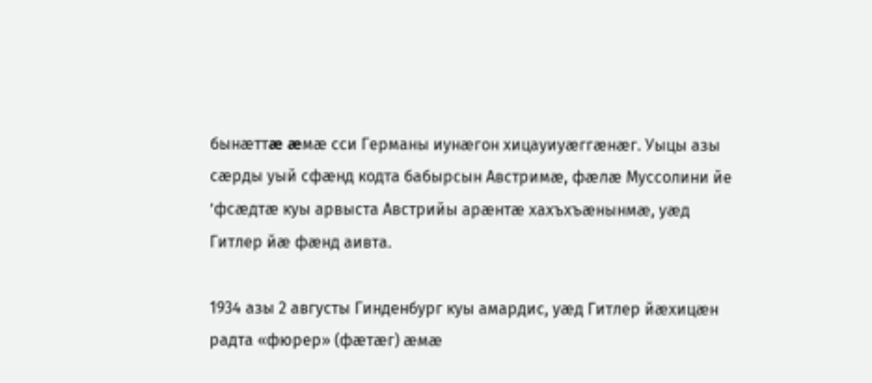бынæттæ æмæ сси Германы иунæгон хицауиуæггæнæг. Уыцы азы сæрды уый сфæнд кодта бабырсын Австримæ, фæлæ Муссолини йе ’фсæдтæ куы арвыста Австрийы арæнтæ хахъхъæнынмæ, уæд Гитлер йæ фæнд аивта.

1934 азы 2 августы Гинденбург куы амардис, уæд Гитлер йæхицæн радта «фюрер» (фæтæг) æмæ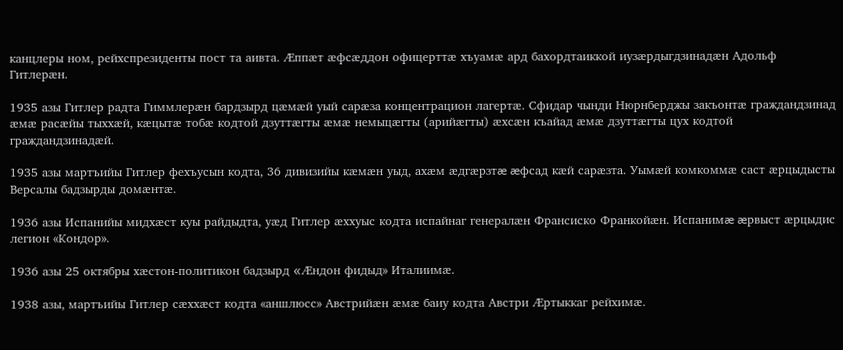канцлеры ном, рейхспрезиденты пост та аивта. Æппæт æфсæддон офицерттæ хъуамæ ард бахордтаиккой иузæрдыгдзинадæн Адольф Гитлерæн.

1935 азы Гитлер радта Гиммлерæн бардзырд цæмæй уый сарæза концентрацион лагертæ. Сфидар чынди Нюрнберджы закъонтæ граждандзинад æмæ расæйы тыххæй, кæцытæ тобæ кодтой дзуттæгты æмæ немыцæгты (арийæгты) æхсæн къайад æмæ дзуттæгты цух кодтой граждандзинадæй.

1935 азы мартъийы Гитлер фехъусын кодта, 36 дивизийы кæмæн уыд, ахæм æдгæрзтæ æфсад кæй сарæзта. Уымæй комкоммæ саст æрцыдысты Версалы бадзырды домæнтæ.

1936 азы Испанийы мидхæст куы райдыдта, уæд Гитлер æххуыс кодта испайнаг генералæн Франсиско Франкойæн. Испанимæ æрвыст æрцыдис легион «Кондор».

1936 азы 25 октябры хæстон-политикон бадзырд «Æндон фидыд» Италиимæ.

1938 азы, мартъийы Гитлер сæххæст кодта «аншлюсс» Австрийæн æмæ баиу кодта Австри Æртыккаг рейхимæ.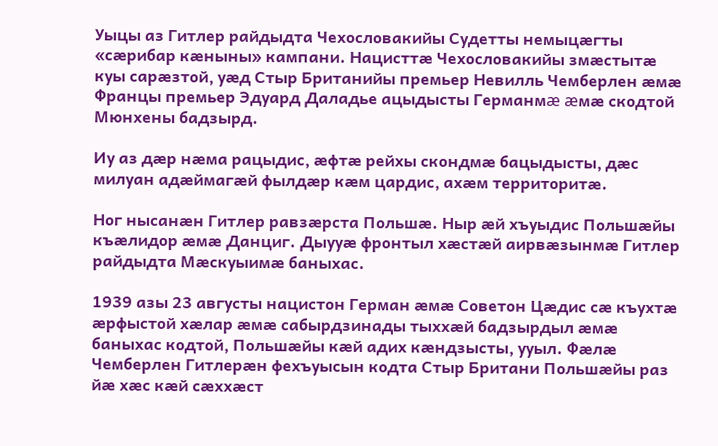Уыцы аз Гитлер райдыдта Чехословакийы Судетты немыцæгты «сæрибар кæныны» кампани. Нацисттæ Чехословакийы змæстытæ куы сарæзтой, уæд Стыр Британийы премьер Невилль Чемберлен æмæ Францы премьер Эдуард Даладье ацыдысты Германмæ æмæ скодтой Мюнхены бадзырд.

Иу аз дæр нæма рацыдиc, æфтæ рейхы скондмæ бацыдысты, дæс милуан адæймагæй фылдæр кæм цардиc, ахæм территоритæ.

Ног нысанæн Гитлер равзæрста Польшæ. Ныр æй хъуыдис Польшæйы къæлидор æмæ Данциг. Дыууæ фронтыл хæстæй аирвæзынмæ Гитлер райдыдта Мæскуыимæ баныхас.

1939 азы 23 августы нацистон Герман æмæ Советон Цæдис сæ къухтæ æрфыстой хæлар æмæ сабырдзинады тыххæй бадзырдыл æмæ баныхас кодтой, Польшæйы кæй адих кæндзысты, ууыл. Фæлæ Чемберлен Гитлерæн фехъуысын кодта Стыр Британи Польшæйы раз йæ хæс кæй сæххæст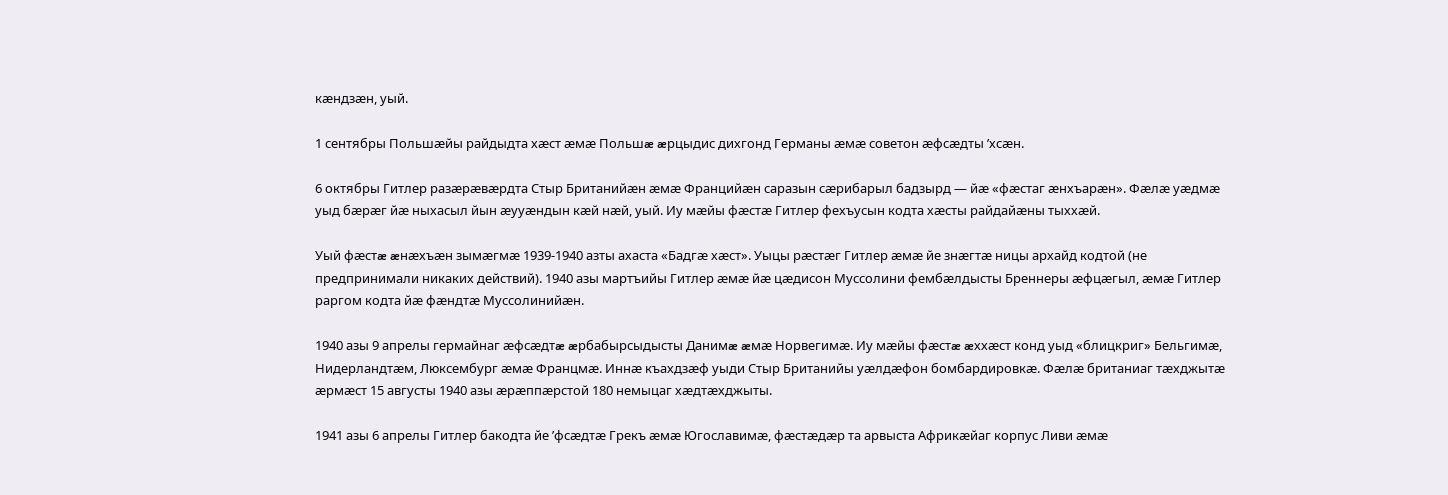кæндзæн, уый.

1 сентябры Польшæйы райдыдта хæст æмæ Польшæ æрцыдис дихгонд Германы æмæ советон æфсæдты ’хсæн.

6 октябры Гитлер разæрæвæрдта Стыр Британийæн æмæ Францийæн саразын сæрибарыл бадзырд — йæ «фæстаг æнхъарæн». Фæлæ уæдмæ уыд бæрæг йæ ныхасыл йын æууæндын кæй нæй, уый. Иу мæйы фæстæ Гитлер фехъусын кодта хæсты райдайæны тыххæй.

Уый фæстæ æнæхъæн зымæгмæ 1939-1940 азты ахаста «Бадгæ хæст». Уыцы рæстæг Гитлер æмæ йе знæгтæ ницы архайд кодтой (не предпринимали никаких действий). 1940 азы мартъийы Гитлер æмæ йæ цæдисон Муссолини фембæлдысты Бреннеры æфцæгыл, æмæ Гитлер раргом кодта йæ фæндтæ Муссолинийæн.

1940 азы 9 апрелы гермайнаг æфсæдтæ æрбабырсыдысты Данимæ æмæ Норвегимæ. Иу мæйы фæстæ æххæст конд уыд «блицкриг» Бельгимæ, Нидерландтæм, Люксембург æмæ Францмæ. Иннæ къахдзæф уыди Стыр Британийы уæлдæфон бомбардировкæ. Фæлæ британиаг тæхджытæ æрмæст 15 августы 1940 азы æрæппæрстой 180 немыцаг хæдтæхджыты.

1941 азы 6 апрелы Гитлер бакодта йе ’фсæдтæ Грекъ æмæ Югославимæ, фæстæдæр та арвыста Африкæйаг корпус Ливи æмæ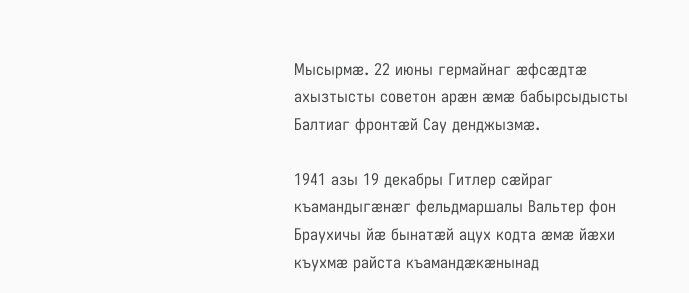Мысырмæ. 22 июны гермайнаг æфсæдтæ ахызтысты советон арæн æмæ бабырсыдысты Балтиаг фронтæй Сау денджызмæ.

1941 азы 19 декабры Гитлер сæйраг къамандыгæнæг фельдмаршалы Вальтер фон Браухичы йæ бынатæй ацух кодта æмæ йæхи къухмæ райста къамандæкæнынад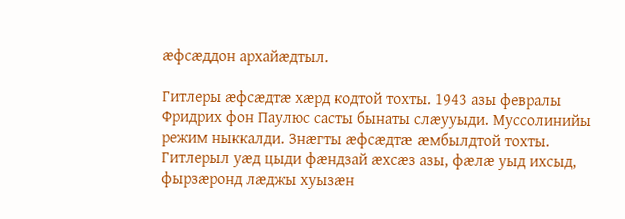æфсæддон архайæдтыл.

Гитлеры æфсæдтæ хæрд кодтой тохты. 1943 азы февралы Фридрих фон Паулюс састы бынаты слæууыди. Муссолинийы режим ныккалди. Знæгты æфсæдтæ æмбылдтой тохты. Гитлерыл уæд цыди фæндзай æхсæз азы, фæлæ уыд ихсыд, фырзæронд лæджы хуызæн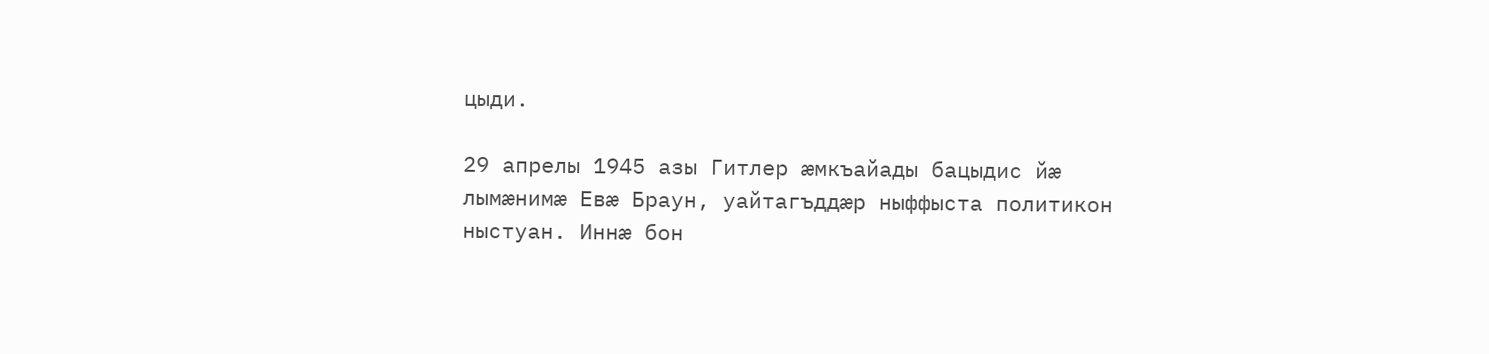цыди.

29 апрелы 1945 азы Гитлер æмкъайады бацыдис йæ лымæнимæ Евæ Браун, уайтагъддæр ныффыста политикон ныстуан. Иннæ бон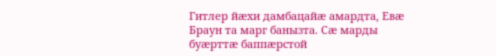Гитлер йæхи дамбацайæ амардта, Евæ Браун та марг банызта. Сæ марды буæрттæ баппæрстой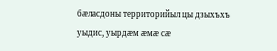бæласдоны территорийыл цы дзыхъхъ уыдис, уырдæм æмæ сæ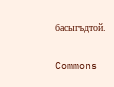басыгъдтой.

Commons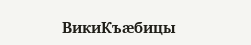ВикиКъæбицы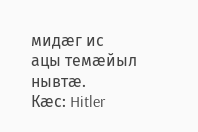мидæг ис ацы темæйыл нывтæ.
Кæс: Hitler